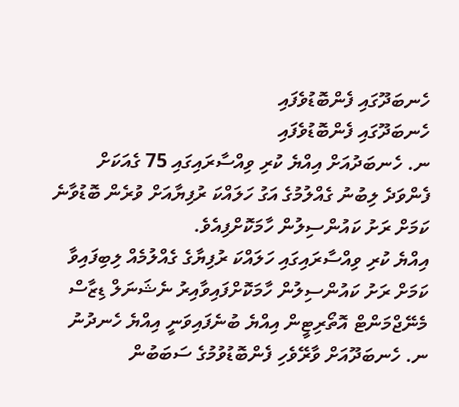ހެނބަދޫގައި ފެންބޮޑުވެފައި
ހެނބަދޫގައި ފެންބޮޑުވެފައި
ނ. ހެނބަދުއަށް އިއްޔެ ކުރި ވިއްސާރައިގައި 75 ގެއަކަށް ފެންވަދެ ލިބުނު ގެއްލުމުގެ އަގު ހަލައްކަ ރުފިޔާއަށް ވުރެން ބޮޑުވާނެ ކަމަށް ރަށު ކައުންސިލުން ހާމަކޮށްފިއެވެ.
އިއްޔެ ކުރި ވިއްސާރައިގައި ހަލައްކަ ރުފިޔާގެ ގެއްލުމެއް ލިބިފައިވާ ކަމަށް ރަށު ކައުންސިލުން ހާމަކޮށްފައިވާއިރު ނެޝަނަލް ޑިޒާސް މެނޭޖްމަންޓް އޮތޯރިޓީން އިއްޔެ ބުނެފައިވަނީ އިއްޔެ ހެނދުނު ނ. ހެނބަދޫއަށް ވާރޭވެހި ފެންބޮޑުވުމުގެ ސަބަބުން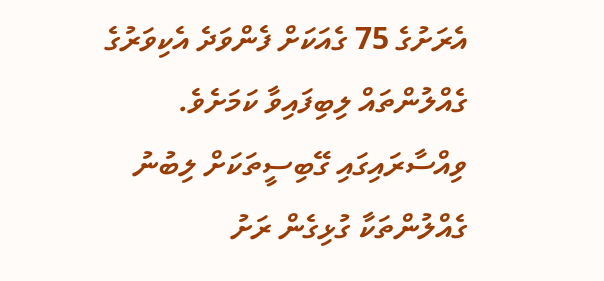އެރަށުގެ 75 ގެއަކަށް ފެންވަދެ އެކިވަރުގެ ގެއްލުންތައް ލިބިފައިވާ ކަމަށެވެ.
ވިއްސާރައިގައި ގޭބިސީތަކަށް ލިބުނު ގެއްލުންތަކާ ގުޅިގެން ރަށު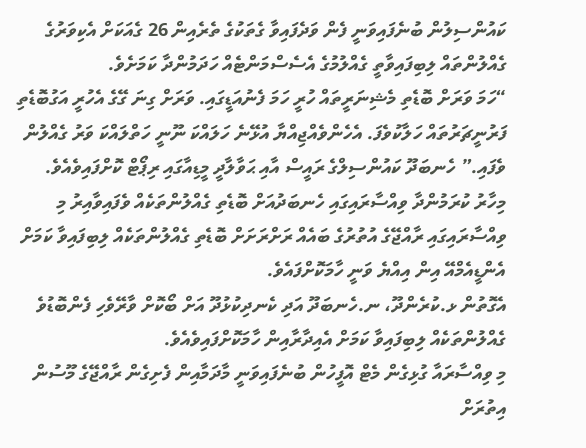ކައުންސިލުން ބުނެފައިވަނީ ފެން ވަދެފައިވާ ގެތަކުގެ ތެރެއިން 26 ގެއަކަށް އެކިވަރުގެ ގެއްލުންތައް ލިބިފައިވާތީ ގެއްލުމުގެ އެސެސްމަންޓެއް ހަދަމުންދާ ކަމަށެވެ.
“ހަމަ ވަރަށް ބޮޑެތި މެޝިނަރީތައް ހުރީ ހަމަ ފެނުއަޑީގައި. ވަރަށް ގިނަ ގޭގެ އެހުރީ އަގުބޮޑެތި ފަރުނީޗަރުތައް ހަލާކުވެފަ. އެހެންވެއްޖިއްޔާ އުޅޭނެ ހަލައްކަ ނޫނީ ހަތްލައްކަ ވަރު ގެއްލުން ވެފައި.” ހެނބަދޫ ކައުންސިލްގެ ރައީސް އާއި ޙަވާލާދީ މީޑިއާގައި ރިޕޯޓް ކޮށްފައިވެއެވެ.
މިހާރު ކުރަމުންދާ ވިއްސާރައިގައި ހެނބަދުއަށް ބޮޑެތި ގެއްލުންތަކެއް ވެފައިވާއިރު މި ވިއްސާރައިގައި ރާއްޖޭގެ އުތުރުގެ ބައެއް ރަށްރަށަށް ބޮޑެތި ގެއްލުންތަކެއް ލިބިފައިވާ ކަމަށް އެންޑީއެމްއޭ އިން އިއްޔެ ވަނީ ހާމަކޮށްފައެވެ.
އެގޮތުން ޅ.ކުރެންދޫ، ނ.ހެނބަދޫ އަދި ކެނދިކުޅުދޫ އަށް ބޯކޮށް ވާރޭވެހި ފެންބޮޑުވެ ގެއްލުންތަކެއް ލިބިފައިވާ ކަމަށް އެއިދާރާއިން ހާމަކޮށްފައިވެއެވެ.
މި ވިއްސާރައާ ގުޅިގެން މެޓް އޮފީހުން ބުނެފައިވަނީ މާދަމާއިން ފެށިގެން ރާއްޖޭގެ މޫސުން އިތުރަށް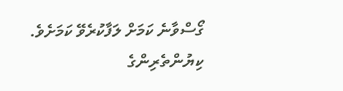ގޯސްވާނެ ކަމަށް ލަފާކުރެވޭ ކަމަށެވެ.
ކިޔުންތެރިންގެ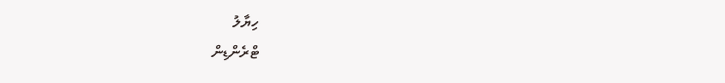ހިޔާލު
ޓްރެންޑިން